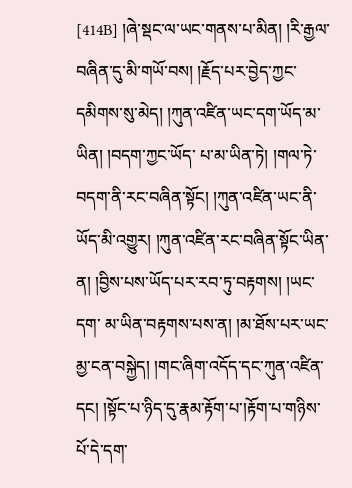[414B] །ཞེ་སྡང་ལ་ཡང་གནས་པ་མིན། །རི་རྒྱལ་བཞིན་དུ་མི་གཡོ་བས། །རྗོད་པར་བྱེད་ཀྱང་དམིགས་སུ་མེད། །ཀུན་འཛིན་ཡང་དག་ཡོད་མ་ཡིན། །བདག་ཀྱང་ཡོད་ པ་མ་ཡིན་ཏེ། །གལ་ཏེ་བདག་ནི་རང་བཞིན་སྟོང། །ཀུན་འཛིན་ཡང་ནི་ཡོད་མི་འགྱུར། །ཀུན་འཛིན་རང་བཞིན་སྟོང་ཡིན་ན། །བྱིས་པས་ཡོད་པར་རབ་ཏུ་བརྟགས། །ཡང་དག་ མ་ཡིན་བརྟགས་པས་ན། །མ་ཐོས་པར་ཡང་མྱ་ངན་བསྐྱེད། །གང་ཞིག་འདོད་དང་ཀུན་འཛིན་དང། །སྟོང་པ་ཉིད་དུ་རྣམ་རྟོག་པ་།རྟོག་པ་གཉིས་པོ་དེ་དག་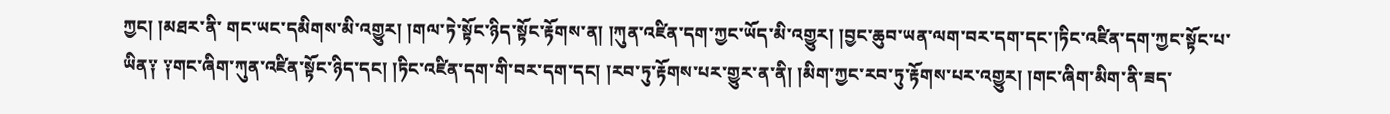ཀྱང། །མཐར་ནི་ གང་ཡང་དམིགས་མི་འགྱུར། །གལ་ཏེ་སྟོང་ཉིད་སྟོང་རྟོགས་ན། །ཀུན་འཛིན་དག་ཀྱང་ཡོད་མི་འགྱུར། །བྱང་ཆུབ་ཡན་ལག་བར་དག་དང་།ཏིང་འཛིན་དག་ཀྱང་སྟོང་པ་ ཡིན༑ ༑གང་ཞིག་ཀུན་འཛིན་སྟོང་ཉིད་དང། །ཏིང་འཛིན་དག་གི་བར་དག་དང། །རབ་ཏུ་རྟོགས་པར་གྱུར་ན་ནི། །མིག་ཀྱང་རབ་ཏུ་རྟོགས་པར་འགྱུར། །གང་ཞིག་མིག་ནི་ཟད་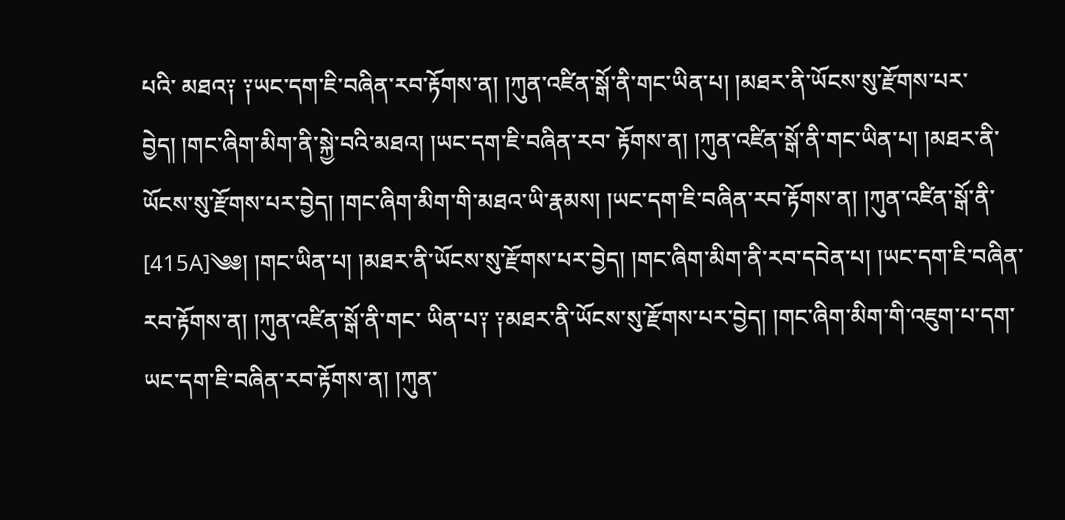པའི་ མཐའ༑ ༑ཡང་དག་ཇི་བཞིན་རབ་རྟོགས་ན། །ཀུན་འཛིན་སྒོ་ནི་གང་ཡིན་པ། །མཐར་ནི་ཡོངས་སུ་རྫོགས་པར་བྱེད། །གང་ཞིག་མིག་ནི་སྐྱེ་བའི་མཐའ། །ཡང་དག་ཇི་བཞིན་རབ་ རྟོགས་ན། །ཀུན་འཛིན་སྒོ་ནི་གང་ཡིན་པ། །མཐར་ནི་ཡོངས་སུ་རྫོགས་པར་བྱེད། །གང་ཞིག་མིག་གི་མཐའ་ཡི་རྣམས། །ཡང་དག་ཇི་བཞིན་རབ་རྟོགས་ན། །ཀུན་འཛིན་སྒོ་ནི་ [415A]༄༅། །གང་ཡིན་པ། །མཐར་ནི་ཡོངས་སུ་རྫོགས་པར་བྱེད། །གང་ཞིག་མིག་ནི་རབ་དབེན་པ། །ཡང་དག་ཇི་བཞིན་རབ་རྟོགས་ན། །ཀུན་འཛིན་སྒོ་ནི་གང་ ཡིན་པ༑ ༑མཐར་ནི་ཡོངས་སུ་རྫོགས་པར་བྱེད། །གང་ཞིག་མིག་གི་འཇུག་པ་དག་ཡང་དག་ཇི་བཞིན་རབ་རྟོགས་ན། །ཀུན་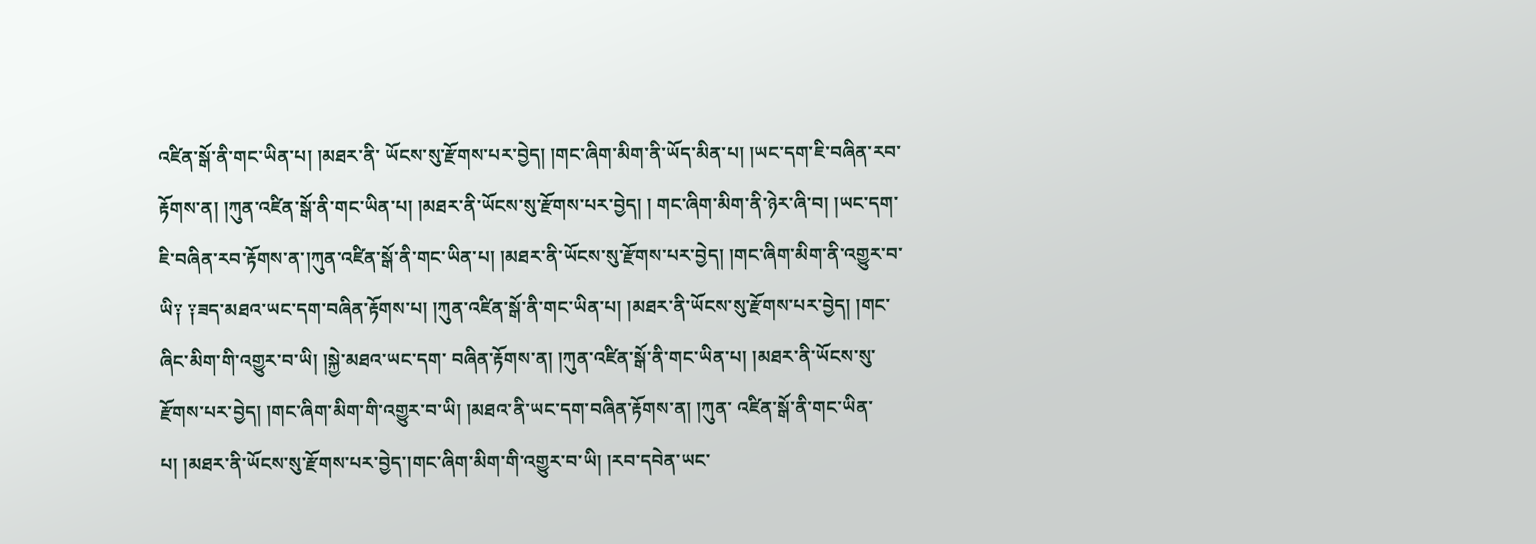འཛིན་སྒོ་ནི་གང་ཡིན་པ། །མཐར་ནི་ ཡོངས་སུ་རྫོགས་པར་བྱེད། །གང་ཞིག་མིག་ནི་ཡོད་མིན་པ། །ཡང་དག་ཇི་བཞིན་རབ་རྟོགས་ན། །ཀུན་འཛིན་སྒོ་ནི་གང་ཡིན་པ། །མཐར་ནི་ཡོངས་སུ་རྫོགས་པར་བྱེད། ། གང་ཞིག་མིག་ནི་ཉེར་ཞི་བ། །ཡང་དག་ཇི་བཞིན་རབ་རྟོགས་ན་།ཀུན་འཛིན་སྒོ་ནི་གང་ཡིན་པ། །མཐར་ནི་ཡོངས་སུ་རྫོགས་པར་བྱེད། །གང་ཞིག་མིག་ནི་འགྱུར་བ་ ཡི༑ ༑ཟད་མཐའ་ཡང་དག་བཞིན་རྟོགས་པ། །ཀུན་འཛིན་སྒོ་ནི་གང་ཡིན་པ། །མཐར་ནི་ཡོངས་སུ་རྫོགས་པར་བྱེད། །གང་ཞིང་མིག་གི་འགྱུར་བ་ཡི། །སྐྱེ་མཐའ་ཡང་དག་ བཞིན་རྟོགས་ན། །ཀུན་འཛིན་སྒོ་ནི་གང་ཡིན་པ། །མཐར་ནི་ཡོངས་སུ་རྫོགས་པར་བྱེད། །གང་ཞིག་མིག་གི་འགྱུར་བ་ཡི། །མཐའ་ནི་ཡང་དག་བཞིན་རྟོགས་ན། །ཀུན་ འཛིན་སྒོ་ནི་གང་ཡིན་པ། །མཐར་ནི་ཡོངས་སུ་རྫོགས་པར་བྱེད་།གང་ཞིག་མིག་གི་འགྱུར་བ་ཡི། །རབ་དབེན་ཡང་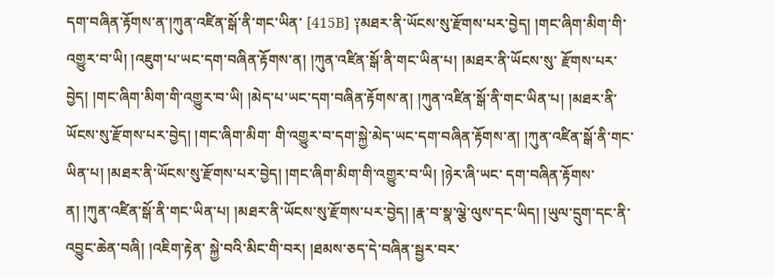དག་བཞིན་རྟོགས་ན་།ཀུན་འཛིན་སྒོ་ནི་གང་ཡིན་ [415B] ༑མཐར་ནི་ཡོངས་སུ་རྫོགས་པར་བྱེད། །གང་ཞིག་མིག་གི་འགྱུར་བ་ཡི། །འཇུག་པ་ཡང་དག་བཞིན་རྟོགས་ན། །ཀུན་འཛིན་སྒོ་ནི་གང་ཡིན་པ། །མཐར་ནི་ཡོངས་སུ་ རྫོགས་པར་བྱེད། །གང་ཞིག་མིག་གི་འགྱུར་བ་ཡི། །མེད་པ་ཡང་དག་བཞིན་རྟོགས་ན། །ཀུན་འཛིན་སྒོ་ནི་གང་ཡིན་པ། །མཐར་ནི་ཡོངས་སུ་རྫོགས་པར་བྱེད། །གང་ཞིག་མིག་ གི་འགྱུར་བ་དག་སྐྱེ་མེད་ཡང་དག་བཞིན་རྟོགས་ན། །ཀུན་འཛིན་སྒོ་ནི་གང་ཡིན་པ། །མཐར་ནི་ཡོངས་སུ་རྫོགས་པར་བྱེད། །གང་ཞིག་མིག་གི་འགྱུར་བ་ཡི། །ཉེར་ཞི་ཡང་ དག་བཞིན་རྟོགས་ན། །ཀུན་འཛིན་སྒོ་ནི་གང་ཡིན་པ། །མཐར་ནི་ཡོངས་སུ་རྫོགས་པར་བྱེད། །རྣ་བ་སྣ་ལྕེ་ལུས་དང་ཡིད། །ཡུལ་དྲུག་དང་ནི་འབྱུང་ཆེན་བཞི། །འཇིག་རྟེན་ སྐྱེ་བའི་མིང་གི་བར། །ཐམས་ཅད་དེ་བཞིན་སྦྱར་བར་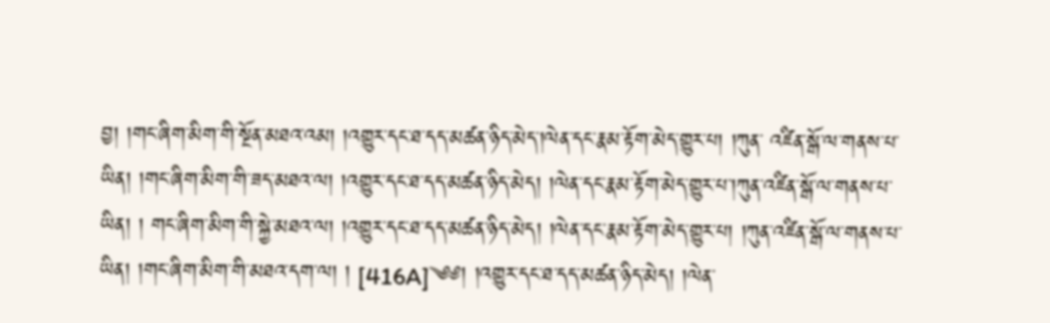བྱ། །གང་ཞིག་མིག་གི་སྔོན་མཐའ་འམ། །འགྱུར་དང་ཐ་དད་མཚན་ཉིད་མེད་།ལེན་དང་རྣམ་རྟོག་མེད་གྱུར་པ། །ཀུན་ འཛིན་སྒོ་ལ་གནས་པ་ཡིན། །གང་ཞིག་མིག་གི་ཟད་མཐའ་ལ། །འགྱུར་དང་ཐ་དད་མཚན་ཉིད་མེད། །ལེན་དང་རྣམ་རྟོག་མེད་གྱུར་པ་།ཀུན་འཛིན་སྒོ་ལ་གནས་པ་ཡིན། ། གང་ཞིག་མིག་གི་སྐྱེ་མཐའ་ལ། །འགྱུར་དང་ཐ་དད་མཚན་ཉིད་མེད། །ལེན་དང་རྣམ་རྟོག་མེད་གྱུར་པ། །ཀུན་འཛིན་སྒོ་ལ་གནས་པ་ཡིན། །གང་ཞིག་མིག་གི་མཐའ་དག་ལ། ། [416A]༄༅། །འགྱུར་དང་ཐ་དད་མཚན་ཉིད་མེད། །ལེན་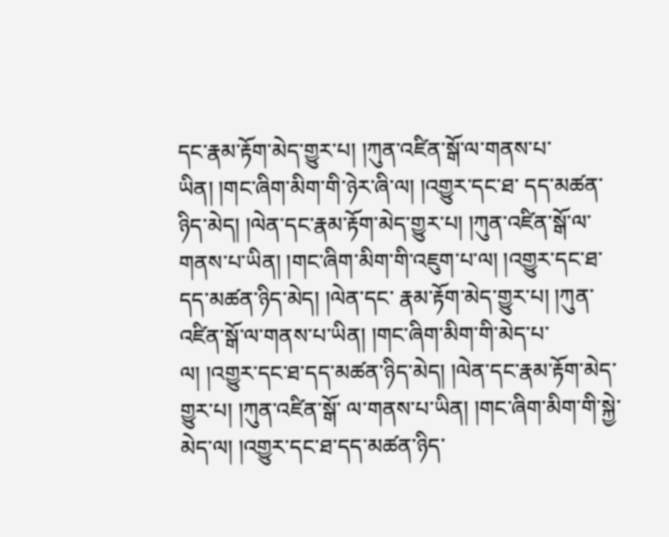དང་རྣམ་རྟོག་མེད་གྱུར་པ། །ཀུན་འཛིན་སྒོ་ལ་གནས་པ་ཡིན། །གང་ཞིག་མིག་གི་ཉེར་ཞི་ལ། །འགྱུར་དང་ཐ་ དད་མཚན་ཉིད་མེད། །ལེན་དང་རྣམ་རྟོག་མེད་གྱུར་པ། །ཀུན་འཛིན་སྒོ་ལ་གནས་པ་ཡིན། །གང་ཞིག་མིག་གི་འཇུག་པ་ལ། །འགྱུར་དང་ཐ་དད་མཚན་ཉིད་མེད། །ལེན་དང་ རྣམ་རྟོག་མེད་གྱུར་པ། །ཀུན་འཛིན་སྒོ་ལ་གནས་པ་ཡིན། །གང་ཞིག་མིག་གི་མེད་པ་ལ། །འགྱུར་དང་ཐ་དད་མཚན་ཉིད་མེད། །ལེན་དང་རྣམ་རྟོག་མེད་གྱུར་པ། །ཀུན་འཛིན་སྒོ་ ལ་གནས་པ་ཡིན། །གང་ཞིག་མིག་གི་སྐྱེ་མེད་ལ། །འགྱུར་དང་ཐ་དད་མཚན་ཉིད་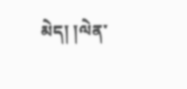མེད། །ལེན་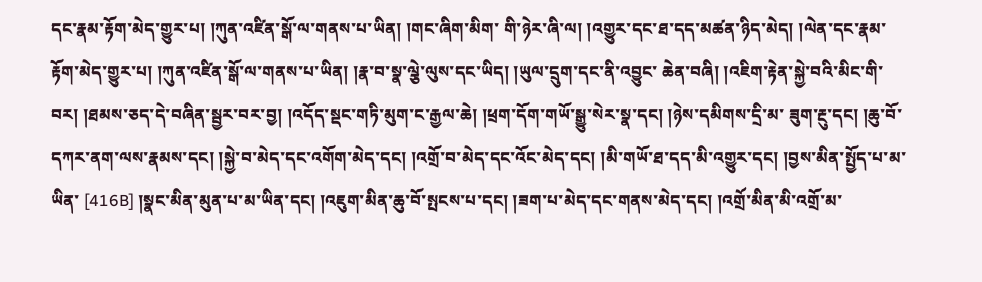དང་རྣམ་རྟོག་མེད་གྱུར་པ། །ཀུན་འཛིན་སྒོ་ལ་གནས་པ་ཡིན། །གང་ཞིག་མིག་ གི་ཉེར་ཞི་ལ། །འགྱུར་དང་ཐ་དད་མཚན་ཉིད་མེད། །ལེན་དང་རྣམ་རྟོག་མེད་གྱུར་པ། །ཀུན་འཛིན་སྒོ་ལ་གནས་པ་ཡིན། །རྣ་བ་སྣ་ལྕེ་ལུས་དང་ཡིད། །ཡུལ་དྲུག་དང་ནི་འབྱུང་ ཆེན་བཞི། །འཇིག་རྟེན་སྐྱེ་བའི་མིང་གི་བར། །ཐམས་ཅད་དེ་བཞིན་སྦྱར་བར་བྱ། །འདོད་སྡང་གཏི་མུག་ང་རྒྱལ་ཆེ། །ཕྲག་དོག་གཡོ་སྒྱུ་སེར་སྣ་དང། །ཉེས་དམིགས་དྲི་མ་ ཟུག་རྔུ་དང། །ཆུ་བོ་དཀར་ནག་ལས་རྣམས་དང། །སྐྱེ་བ་མེད་དང་འགོག་མེད་དང། །འགྲོ་བ་མེད་དང་འོང་མེད་དང། །མི་གཡོ་ཐ་དད་མི་འགྱུར་དང། །བྱས་མིན་སྤྱོད་པ་མ་ཡིན་ [416B] །སྣང་མིན་མུན་པ་མ་ཡིན་དང། །འཇུག་མིན་ཆུ་བོ་སྤངས་པ་དང། །ཟག་པ་མེད་དང་གནས་མེད་དང། །འགྲོ་མིན་མི་འགྲོ་མ་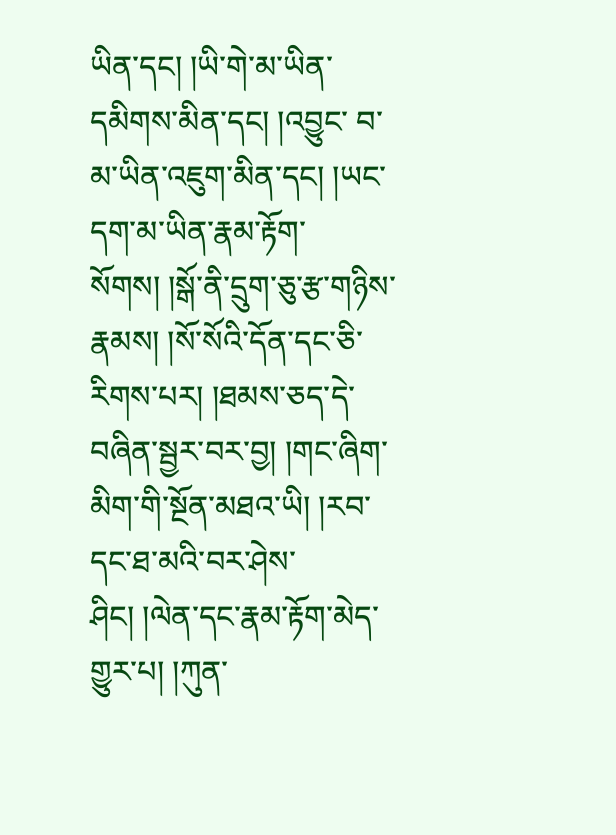ཡིན་དང། །ཡི་གེ་མ་ཡིན་དམིགས་མིན་དང། །འབྱུང་ བ་མ་ཡིན་འཇུག་མིན་དང། །ཡང་དག་མ་ཡིན་རྣམ་རྟོག་སོགས། །སྒོ་ནི་དྲུག་ཅུ་རྩ་གཉིས་རྣམས། །སོ་སོའི་དོན་དང་ཅི་རིགས་པར། །ཐམས་ཅད་དེ་བཞིན་སྦྱར་བར་བྱ། །གང་ཞིག་ མིག་གི་སྔོན་མཐའ་ཡི། །རབ་དང་ཐ་མའི་བར་ཤེས་ཤིང། །ལེན་དང་རྣམ་རྟོག་མེད་གྱུར་པ། །ཀུན་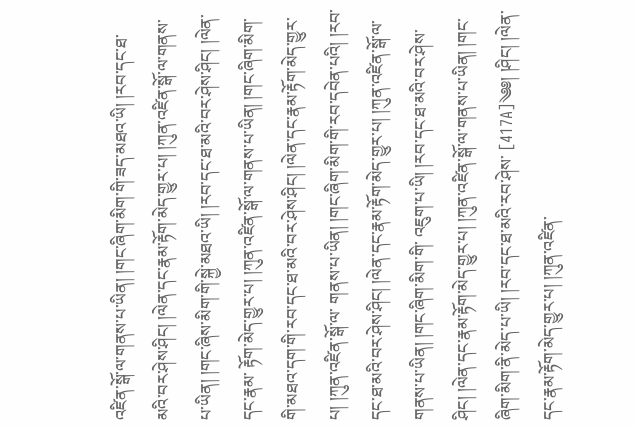འཛིན་སྒོ་ལ་གནས་པ་ཡིན། །གང་ཞིག་མིག་གི་ཟད་མཐའ་ཡི། །རབ་དང་ཐ་ མའི་བར་ཤེས་ཤིང། །ལེན་དང་རྣམ་རྟོག་མེད་གྱུར་པ། །ཀུན་འཛིན་སྒོ་ལ་གནས་པ་ཡིན། །གང་ཞིས་མིག་གི་སྐྱེ་མཐའ་ཡི། །རབ་དང་ཐ་མའི་བར་ཤེས་ཤིང། །ལེན་དང་རྣམ་ རྟོག་མེད་གྱུར་པ། །ཀུན་འཛིན་སྒོ་ལ་གནས་པ་ཡིན། །གང་ཞིག་མིག་གི་མཐའ་དག་གི་རབ་དང་ཐ་མའི་བར་ཤེས་ཤིང། །ལེན་དང་རྣམ་རྟོག་མེད་གྱུར་པ། །ཀུན་འཛིན་སྒོ་ལ་ གནས་པ་ཡིན། །གང་ཞིག་མིག་གི་རབ་དབེན་པའི། །རབ་དང་ཐ་མའི་བར་ཤེས་ཤིང། །ལེན་དང་རྣམ་རྟོག་མེད་གྱུར་པ། །ཀུན་འཛིན་སྒོ་ལ་གནས་པ་ཡིན། །གང་ཞིག་མིག་གི་ འཇུག་པ་ཡི། །རབ་དང་ཐ་མའི་བར་ཤེས་ཤིང། །ལེན་དང་རྣམ་རྟོག་མེད་གྱུར་པ། །ཀུན་འཛིན་སྒོ་ལ་གནས་པ་ཡིན། །གང་ཞིག་མིག་ནི་མེད་པ་ཡི། །རབ་དང་ཐ་མའི་རབ་ཤེས་ [417A]༄༅། །ཤིང། །ལེན་དང་རྣམ་རྟོག་མེད་གྱུར་པ། །ཀུན་འཛིན་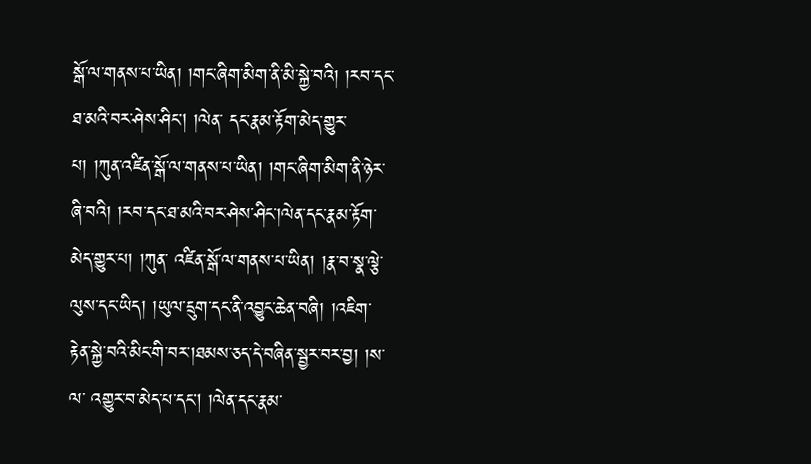སྒོ་ལ་གནས་པ་ཡིན། །གང་ཞིག་མིག་ནི་མི་སྐྱེ་བའི། །རབ་དང་ཐ་མའི་བར་ཤེས་ཤིང། །ལེན་ དང་རྣམ་རྟོག་མེད་གྱུར་པ། །ཀུན་འཛིན་སྒོ་ལ་གནས་པ་ཡིན། །གང་ཞིག་མིག་ནི་ཉེར་ཞི་བའི། །རབ་དང་ཐ་མའི་བར་ཤེས་ཤིང་།ལེན་དང་རྣམ་རྟོག་མེད་གྱུར་པ། །ཀུན་ འཛིན་སྒོ་ལ་གནས་པ་ཡིན། །རྣ་བ་སྣ་ལྕེ་ལུས་དང་ཡིད། །ཡུལ་དྲུག་དང་ནི་འབྱུང་ཆེན་བཞི། །འཇིག་རྟེན་སྐྱེ་བའི་མིང་གི་བར་།ཐམས་ཅད་དེ་བཞིན་སྦྱར་བར་བྱ། །ས་ལ་ འགྱུར་བ་མེད་པ་དང། །ལེན་དང་རྣམ་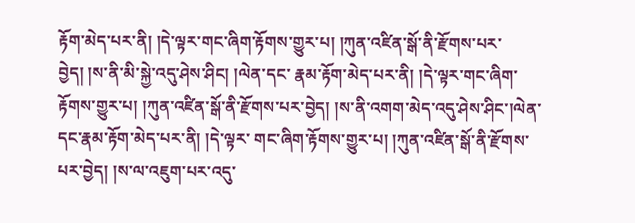རྟོག་མེད་པར་ནི། །དེ་ལྟར་གང་ཞིག་རྟོགས་གྱུར་པ། །ཀུན་འཛིན་སྒོ་ནི་རྫོགས་པར་བྱེད། །ས་ནི་མི་སྐྱེ་འདུ་ཤེས་ཤིང། །ལེན་དང་ རྣམ་རྟོག་མེད་པར་ནི། །དེ་ལྟར་གང་ཞིག་རྟོགས་གྱུར་པ། །ཀུན་འཛིན་སྒོ་ནི་རྫོགས་པར་བྱེད། །ས་ནི་འགག་མེད་འདུ་ཤེས་ཤིང་།ལེན་དང་རྣམ་རྟོག་མེད་པར་ནི། །དེ་ལྟར་ གང་ཞིག་རྟོགས་གྱུར་པ། །ཀུན་འཛིན་སྒོ་ནི་རྫོགས་པར་བྱེད། །ས་ལ་འཇུག་པར་འདུ་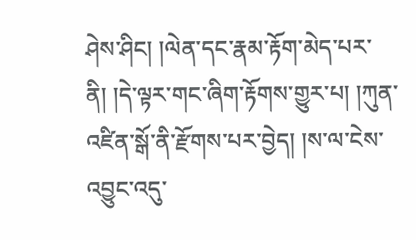ཤེས་ཤིང། །ལེན་དང་རྣམ་རྟོག་མེད་པར་ནི། །དེ་ལྟར་གང་ཞིག་རྟོགས་གྱུར་པ། །ཀུན་ འཛིན་སྒོ་ནི་རྫོགས་པར་བྱེད། །ས་ལ་ངེས་འབྱུང་འདུ་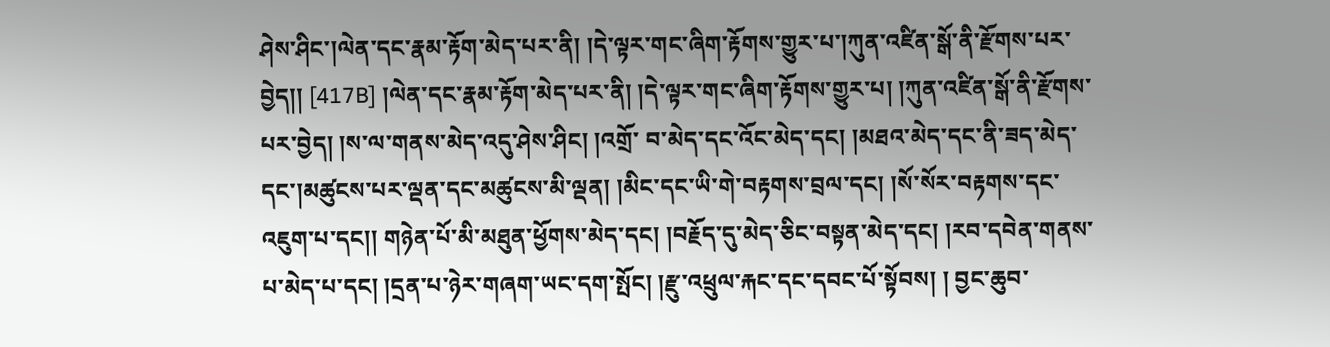ཤེས་ཤིང་།ལེན་དང་རྣམ་རྟོག་མེད་པར་ནི། །དེ་ལྟར་གང་ཞིག་རྟོགས་གྱུར་པ་།ཀུན་འཛིན་སྒོ་ནི་རྫོགས་པར་བྱེད།། [417B] །ལེན་དང་རྣམ་རྟོག་མེད་པར་ནི། །དེ་ལྟར་གང་ཞིག་རྟོགས་གྱུར་པ། །ཀུན་འཛིན་སྒོ་ནི་རྫོགས་པར་བྱེད། །ས་ལ་གནས་མེད་འདུ་ཤེས་ཤིང། །འགྲོ་ བ་མེད་དང་འོང་མེད་དང། །མཐའ་མེད་དང་ནི་ཟད་མེད་དང་།མཚུངས་པར་ལྡན་དང་མཚུངས་མི་ལྡན། །མིང་དང་ཡི་གེ་བརྟགས་བྲལ་དང། །སོ་སོར་བརྟགས་དང་འཇུག་པ་དང།། གཉེན་པོ་མི་མཐུན་ཕྱོགས་མེད་དང། །བརྗོད་དུ་མེད་ཅིང་བསྟན་མེད་དང། །རབ་དབེན་གནས་པ་མེད་པ་དང། །དྲན་པ་ཉེར་གཞག་ཡང་དག་སྤོང། །རྫུ་འཕྲུལ་རྐང་དང་དབང་པོ་སྟོབས། ། བྱང་ཆུབ་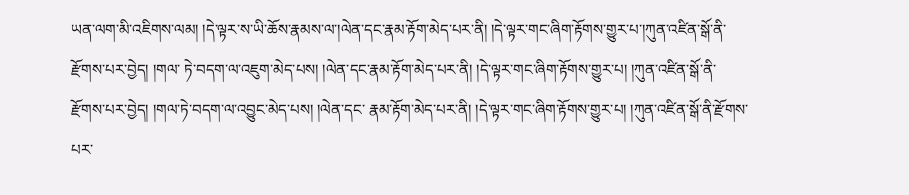ཡན་ལག་མི་འཇིགས་ལམ། །དེ་ལྟར་ས་ཡི་ཆོས་རྣམས་ལ་།ལེན་དང་རྣམ་རྟོག་མེད་པར་ནི། །དེ་ལྟར་གང་ཞིག་རྟོགས་གྱུར་པ་།ཀུན་འཛིན་སྒོ་ནི་རྫོགས་པར་བྱེད། །གལ་ ཏེ་བདག་ལ་འཇུག་མེད་པས། །ལེན་དང་རྣམ་རྟོག་མེད་པར་ནི། །དེ་ལྟར་གང་ཞིག་རྟོགས་གྱུར་པ། །ཀུན་འཛིན་སྒོ་ནི་རྫོགས་པར་བྱེད། །གལ་ཏེ་བདག་ལ་འབྱུང་མེད་པས། །ལེན་དང་ རྣམ་རྟོག་མེད་པར་ནི། །དེ་ལྟར་གང་ཞིག་རྟོགས་གྱུར་པ། །ཀུན་འཛིན་སྒོ་ནི་རྫོགས་པར་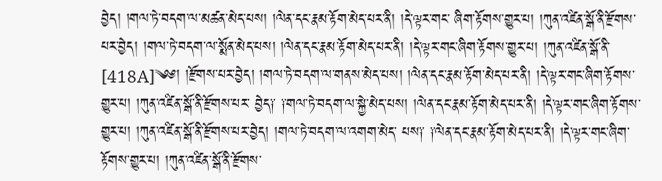བྱེད། །གལ་ཏེ་བདག་ལ་མཚན་མེད་པས། །ལེན་དང་རྣམ་རྟོག་མེད་པར་ནི། །དེ་ལྟར་གང་ ཞིག་རྟོགས་གྱུར་པ། །ཀུན་འཛིན་སྒོ་ནི་རྫོགས་པར་བྱེད། །གལ་ཏེ་བདག་ལ་སྨོན་མེད་པས། །ལེན་དང་རྣམ་རྟོག་མེད་པར་ནི། །དེ་ལྟར་གང་ཞིག་རྟོགས་གྱུར་པ། །ཀུན་འཛིན་སྒོ་ནི་ [418A]༄༅། །རྫོགས་པར་བྱེད། །གལ་ཏེ་བདག་ལ་གནས་མེད་པས། །ལེན་དང་རྣམ་རྟོག་མེད་པར་ནི། །དེ་ལྟར་གང་ཞིག་རྟོགས་གྱུར་པ། །ཀུན་འཛིན་སྒོ་ནི་རྫོགས་པར་ བྱེད༑ ༑གལ་ཏེ་བདག་ལ་སྐྱེ་མེད་པས། །ལེན་དང་རྣམ་རྟོག་མེད་པར་ནི། །དེ་ལྟར་གང་ཞིག་རྟོགས་གྱུར་པ། །ཀུན་འཛིན་སྒོ་ནི་རྫོགས་པར་བྱེད། །གལ་ཏེ་བདག་ལ་འགག་མེད་ པས༑ ༑ལེན་དང་རྣམ་རྟོག་མེད་པར་ནི། །དེ་ལྟར་གང་ཞིག་རྟོགས་གྱུར་པ། །ཀུན་འཛིན་སྒོ་ནི་རྫོགས་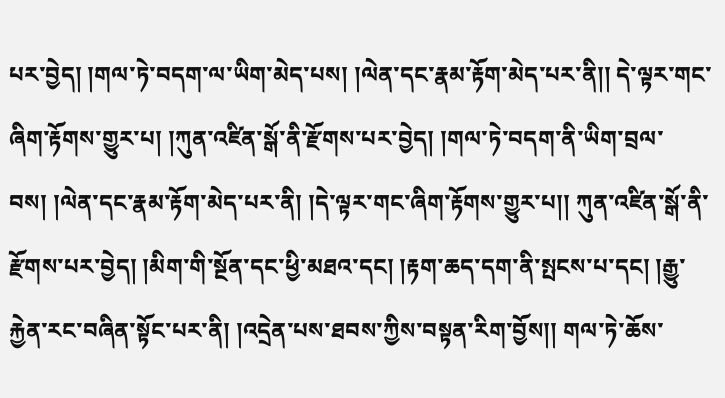པར་བྱེད། །གལ་ཏེ་བདག་ལ་ཡིག་མེད་པས། །ལེན་དང་རྣམ་རྟོག་མེད་པར་ནི།། དེ་ལྟར་གང་ཞིག་རྟོགས་གྱུར་པ། །ཀུན་འཛིན་སྒོ་ནི་རྫོགས་པར་བྱེད། །གལ་ཏེ་བདག་ནི་ཡིག་བྲལ་བས། །ལེན་དང་རྣམ་རྟོག་མེད་པར་ནི། །དེ་ལྟར་གང་ཞིག་རྟོགས་གྱུར་པ།། ཀུན་འཛིན་སྒོ་ནི་རྫོགས་པར་བྱེད། །མིག་གི་སྔོན་དང་ཕྱི་མཐའ་དང། །རྟག་ཆད་དག་ནི་སྤངས་པ་དང། །རྒྱུ་རྐྱེན་རང་བཞིན་སྟོང་པར་ནི། །འདྲེན་པས་ཐབས་ཀྱིས་བསྟན་རིག་བྱོས།། གལ་ཏེ་ཆོས་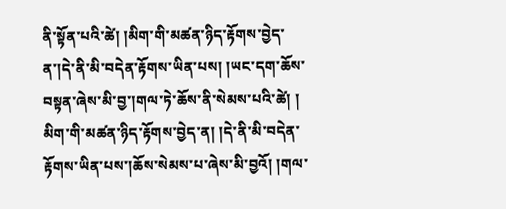ནི་སྟོན་པའི་ཚེ། །མིག་གི་མཚན་ཉིད་རྟོགས་བྱེད་ན་།དེ་ནི་མི་བདེན་རྟོགས་ཡིན་པས། །ཡང་དག་ཆོས་བསྟན་ཞེས་མི་བྱ་།གལ་ཏེ་ཆོས་ནི་སེམས་པའི་ཚེ། ། མིག་གི་མཚན་ཉིད་རྟོགས་བྱེད་ན། །དེ་ནི་མི་བདེན་རྟོགས་ཡིན་པས་།ཆོས་སེམས་པ་ཞེས་མི་བྱའོ། །གལ་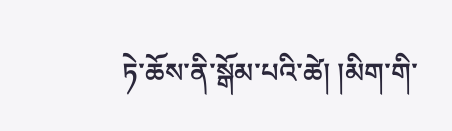ཏེ་ཆོས་ནི་སྒོམ་པའི་ཚེ། །མིག་གི་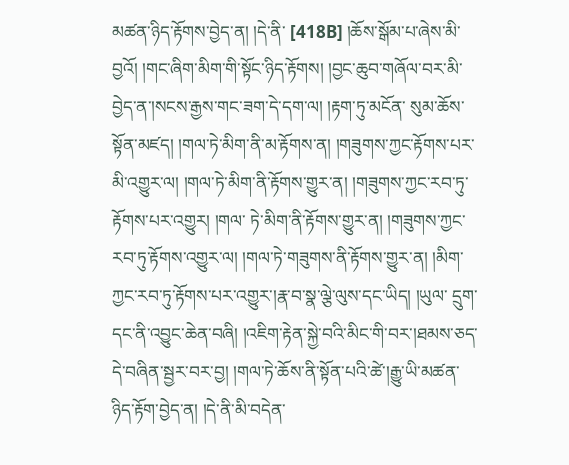མཚན་ཉིད་རྟོགས་བྱེད་ན། །དེ་ནི་ [418B] །ཆོས་སྒོམ་པ་ཞེས་མི་བྱའོ། །གང་ཞིག་མིག་གི་སྟོང་ཉིད་རྟོགས། །བྱང་ཆུབ་གཞོལ་བར་མི་བྱེད་ན་།སངས་རྒྱས་གང་ཟག་དེ་དག་ལ། །རྟག་ཏུ་མངོན་ སུམ་ཆོས་སྟོན་མཛད། །གལ་ཏེ་མིག་ནི་མ་རྟོགས་ན། །གཟུགས་ཀྱང་རྟོགས་པར་མི་འགྱུར་ལ། །གལ་ཏེ་མིག་ནི་རྟོགས་གྱུར་ན། །གཟུགས་ཀྱང་རབ་ཏུ་རྟོགས་པར་འགྱུར། །གལ་ ཏེ་མིག་ནི་རྟོགས་གྱུར་ན། །གཟུགས་ཀྱང་རབ་ཏུ་རྟོགས་འགྱུར་ལ། །གལ་ཏེ་གཟུགས་ནི་རྟོགས་གྱུར་ན། །མིག་ཀྱང་རབ་ཏུ་རྟོགས་པར་འགྱུར་།རྣ་བ་སྣ་ལྕེ་ལུས་དང་ཡིད། །ཡུལ་ དྲུག་དང་ནི་འབྱུང་ཆེན་བཞི། །འཇིག་རྟེན་སྐྱེ་བའི་མིང་གི་བར་།ཐམས་ཅད་དེ་བཞིན་སྦྱར་བར་བྱ། །གལ་ཏེ་ཆོས་ནི་སྟོན་པའི་ཚེ་།རྒྱུ་ཡི་མཚན་ཉིད་རྟོག་བྱེད་ན། །དེ་ནི་མི་བདེན་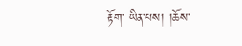རྟོག་ ཡིན་པས། །ཆོས་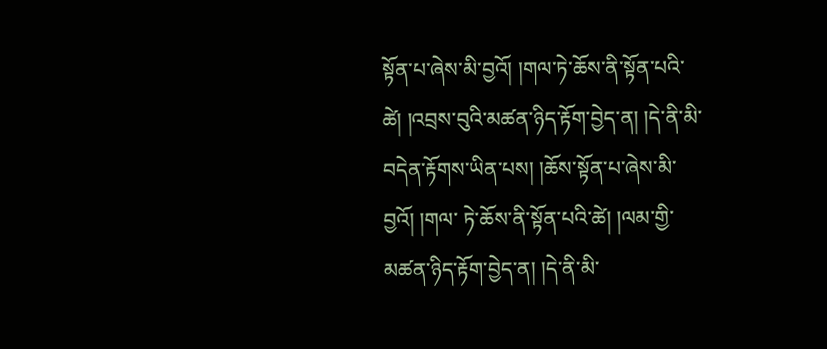སྟོན་པ་ཞེས་མི་བྱའོ། །གལ་ཏེ་ཆོས་ནི་སྟོན་པའི་ཚེ། །འབྲས་བུའི་མཚན་ཉིད་རྟོག་བྱེད་ན། །དེ་ནི་མི་བདེན་རྟོགས་ཡིན་པས། །ཆོས་སྟོན་པ་ཞེས་མི་བྱའོ། །གལ་ ཏེ་ཆོས་ནི་སྟོན་པའི་ཚེ། །ལམ་གྱི་མཚན་ཉིད་རྟོག་བྱེད་ན། །དེ་ནི་མི་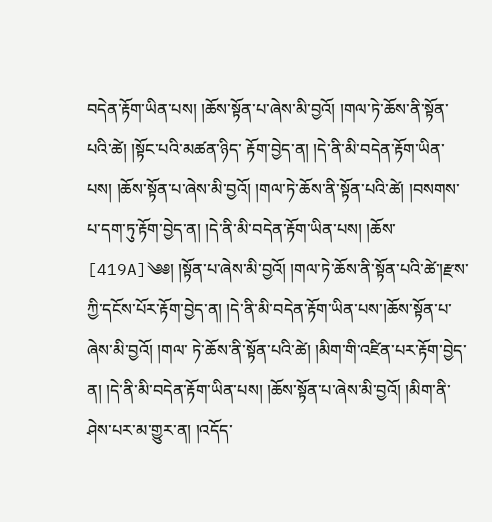བདེན་རྟོག་ཡིན་པས། །ཆོས་སྟོན་པ་ཞེས་མི་བྱའོ། །གལ་ཏེ་ཆོས་ནི་སྟོན་པའི་ཚེ། །སྟོང་པའི་མཚན་ཉིད་ རྟོག་བྱེད་ན། །དེ་ནི་མི་བདེན་རྟོག་ཡིན་པས། །ཆོས་སྟོན་པ་ཞེས་མི་བྱའོ། །གལ་ཏེ་ཆོས་ནི་སྟོན་པའི་ཚེ། །བསགས་པ་དག་ཏུ་རྟོག་བྱེད་ན། །དེ་ནི་མི་བདེན་རྟོག་ཡིན་པས། །ཆོས་ [419A]༄༅། །སྟོན་པ་ཞེས་མི་བྱའོ། །གལ་ཏེ་ཆོས་ནི་སྟོན་པའི་ཚེ་།རྫས་ཀྱི་དངོས་པོར་རྟོག་བྱེད་ན། །དེ་ནི་མི་བདེན་རྟོག་ཡིན་པས་།ཆོས་སྟོན་པ་ཞེས་མི་བྱའོ། །གལ་ ཏེ་ཆོས་ནི་སྟོན་པའི་ཚེ། །མིག་གི་འཛིན་པར་རྟོག་བྱེད་ན། །དེ་ནི་མི་བདེན་རྟོག་ཡིན་པས། །ཆོས་སྟོན་པ་ཞེས་མི་བྱའོ། །མིག་ནི་ཤེས་པར་མ་གྱུར་ན། །འདོད་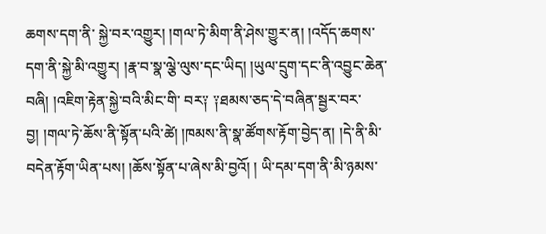ཆགས་དག་ནི་ སྐྱེ་བར་འགྱུར། །གལ་ཏེ་མིག་ནི་ཤེས་གྱུར་ན། །འདོད་ཆགས་དག་ནི་སྐྱེ་མི་འགྱུར། །རྣ་བ་སྣ་ལྕེ་ལུས་དང་ཡིད། །ཡུལ་དྲུག་དང་ནི་འབྱུང་ཆེན་བཞི། །འཇིག་རྟེན་སྐྱེ་བའི་མིང་གི་ བར༑ ༑ཐམས་ཅད་དེ་བཞིན་སྦྱར་བར་བྱ། །གལ་ཏེ་ཆོས་ནི་སྟོན་པའི་ཚེ། །ཁམས་ནི་སྣ་ཚོགས་རྟོག་བྱེད་ན། །དེ་ནི་མི་བདེན་རྟོག་ཡིན་པས། །ཆོས་སྟོན་པ་ཞེས་མི་བྱའོ། ། ཡི་དམ་དག་ནི་མི་ཉམས་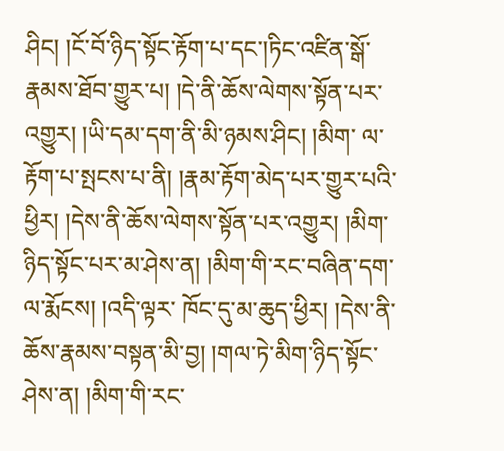ཤིང། །ངོ་བོ་ཉིད་སྟོང་རྟོག་པ་དང་།ཏིང་འཛིན་སྒོ་རྣམས་ཐོབ་གྱུར་པ། །དེ་ནི་ཆོས་ལེགས་སྟོན་པར་འགྱུར། །ཡི་དམ་དག་ནི་མི་ཉམས་ཤིང། །མིག་ ལ་རྟོག་པ་སྤངས་པ་ནི། །རྣམ་རྟོག་མེད་པར་གྱུར་པའི་ཕྱིར། །དེས་ནི་ཆོས་ལེགས་སྟོན་པར་འགྱུར། །མིག་ཉིད་སྟོང་པར་མ་ཤེས་ན། །མིག་གི་རང་བཞིན་དག་ལ་རྨོངས། །འདི་ལྟར་ ཁོང་དུ་མ་ཆུད་ཕྱིར། །དེས་ནི་ཆོས་རྣམས་བསྟན་མི་བྱ། །གལ་ཏེ་མིག་ཉིད་སྟོང་ཤེས་ན། །མིག་གི་རང་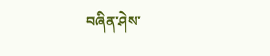བཞིན་ཤེས་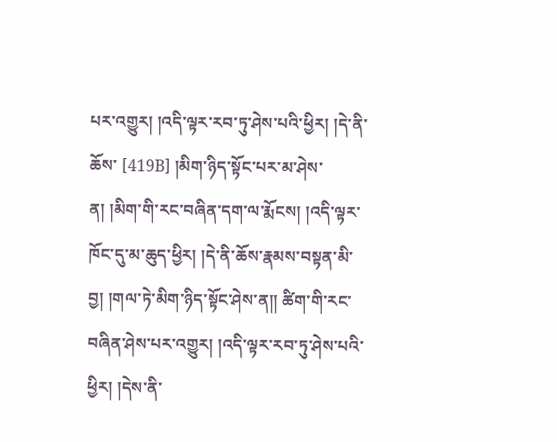པར་འགྱུར། །འདི་ལྟར་རབ་ཏུ་ཤེས་པའི་ཕྱིར། །དེ་ནི་ཆོས་ [419B] །མིག་ཉིད་སྟོང་པར་མ་ཤེས་ན། །མིག་གི་རང་བཞིན་དག་ལ་རྨོངས། །འདི་ལྟར་ཁོང་དུ་མ་ཆུད་ཕྱིར། །དེ་ནི་ཆོས་རྣམས་བསྟན་མི་བྱ། །གལ་ཏེ་མིག་ཉིད་སྟོང་ཤེས་ན།། ཚིག་གི་རང་བཞིན་ཤེས་པར་འགྱུར། །འདི་ལྟར་རབ་ཏུ་ཤེས་པའི་ཕྱིར། །དེས་ནི་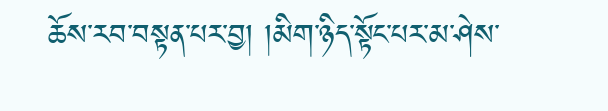ཆོས་རབ་བསྟན་པར་བྱ། །མིག་ཉིད་སྟོང་པར་མ་ཤེས་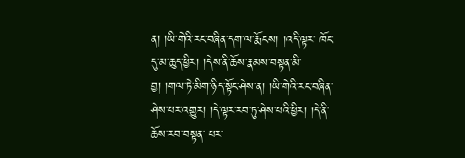ན། །ཡི་གེའི་རང་བཞིན་དག་ལ་རྨོངས། །འདི་ལྟར་ ཁོང་དུ་མ་ཆུད་ཕྱིར། །དེས་ནི་ཆོས་རྣམས་བསྟན་མི་བྱ། །གལ་ཏེ་མིག་ཉིད་སྟོང་ཤེས་ན། །ཡི་གེའི་རང་བཞིན་ཤེས་པར་འགྱུར། །དེ་ལྟར་རབ་ཏུ་ཤེས་པའི་ཕྱིར། །དེ་ནི་ཆོས་རབ་བསྟན་ པར་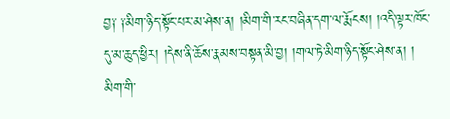བྱ༑ ༑མིག་ཉིད་སྟོང་པར་མ་ཤེས་ན། །མིག་གི་རང་བཞིན་དག་ལ་རྨོངས། །འདི་ལྟར་ཁོང་དུ་མ་ཆུད་ཕྱིར། །དེས་ནི་ཆོས་རྣམས་བསྟན་མི་བྱ། །གལ་ཏེ་མིག་ཉིད་སྟོང་ཤེས་ན། ། མིག་གི་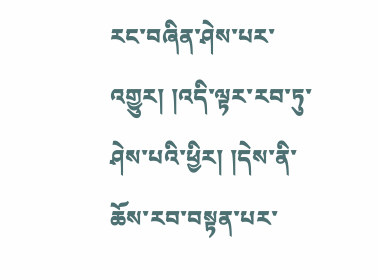རང་བཞིན་ཤེས་པར་འགྱུར། །འདི་ལྟར་རབ་ཏུ་ཤེས་པའི་ཕྱིར། །དེས་ནི་ཆོས་རབ་བསྟན་པར་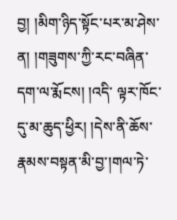བྱ། །མིག་ཉིད་སྟོང་པར་མ་ཤེས་ན། །གཟུགས་ཀྱི་རང་བཞིན་དག་ལ་རྨོངས། །འདི་ ལྟར་ཁོང་དུ་མ་ཆུད་ཕྱིར། །དེས་ནི་ཆོས་རྣམས་བསྟན་མི་བྱ་།གལ་ཏེ་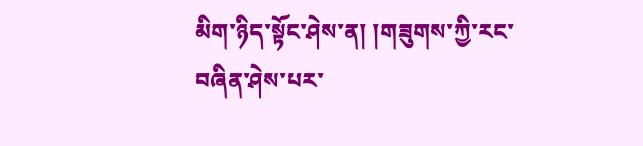མིག་ཉིད་སྟོང་ཤེས་ན། །གཟུགས་ཀྱི་རང་བཞིན་ཤེས་པར་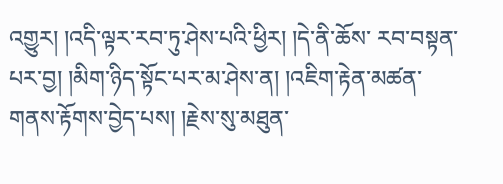འགྱུར། །འདི་ལྟར་རབ་ཏུ་ཤེས་པའི་ཕྱིར། །དེ་ནི་ཆོས་ རབ་བསྟན་པར་བྱ། །མིག་ཉིད་སྟོང་པར་མ་ཤེས་ན། །འཇིག་རྟེན་མཚན་གནས་རྟོགས་བྱེད་པས། །རྗེས་སུ་མཐུན་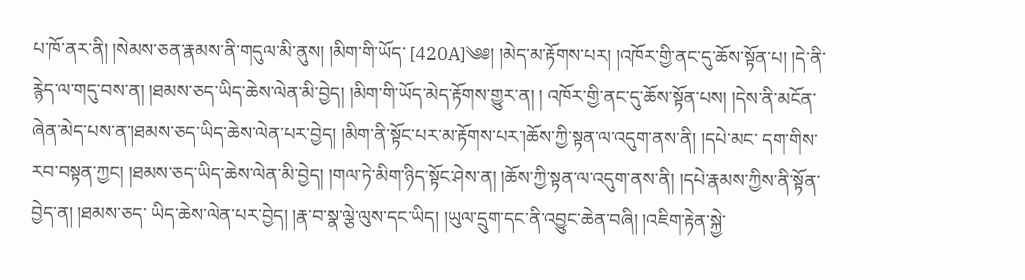པ་ཁོ་ནར་ནི། །སེམས་ཅན་རྣམས་ནི་གདུལ་མི་ནུས། །མིག་གི་ཡོད་ [420A]༄༅། །མེད་མ་རྟོགས་པར། །འཁོར་གྱི་ནང་དུ་ཆོས་སྟོན་པ། །དེ་ནི་རྙེད་ལ་གདུ་བས་ན། །ཐམས་ཅད་ཡིད་ཆེས་ལེན་མི་བྱེད། །མིག་གི་ཡོད་མེད་རྟོགས་གྱུར་ན། ། འཁོར་གྱི་ནང་དུ་ཆོས་སྟོན་པས། །དེས་ནི་མངོན་ཞེན་མེད་པས་ན་།ཐམས་ཅད་ཡིད་ཆེས་ལེན་པར་བྱེད། །མིག་ནི་སྟོང་པར་མ་རྟོགས་པར་།ཆོས་ཀྱི་སྟན་ལ་འདུག་ནས་ནི། །དཔེ་མང་ དག་གིས་རབ་བསྟན་ཀྱང། །ཐམས་ཅད་ཡིད་ཆེས་ལེན་མི་བྱེད། །གལ་ཏེ་མིག་ཉིད་སྟོང་ཤེས་ན། །ཆོས་ཀྱི་སྟན་ལ་འདུག་ནས་ནི། །དཔེ་རྣམས་ཀྱིས་ནི་སྟོན་བྱེད་ན། །ཐམས་ཅད་ ཡིད་ཆེས་ལེན་པར་བྱེད། །རྣ་བ་སྣ་ལྕེ་ལུས་དང་ཡིད། །ཡུལ་དྲུག་དང་ནི་འབྱུང་ཆེན་བཞི། །འཇིག་རྟེན་སྐྱེ་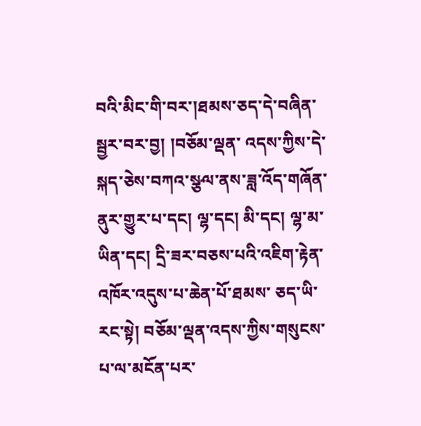བའི་མིང་གི་བར་།ཐམས་ཅད་དེ་བཞིན་སྦྱར་བར་བྱ། །བཅོམ་ལྡན་ འདས་ཀྱིས་དེ་སྐད་ཅེས་བཀའ་སྩལ་ནས་ཟླ་འོད་གཞོན་ནུར་གྱུར་པ་དང། ལྷ་དང། མི་དང། ལྷ་མ་ཡིན་དང། དྲི་ཟར་བཅས་པའི་འཇིག་རྟེན་འཁོར་འདུས་པ་ཆེན་པོ་ཐམས་ ཅད་ཡི་རང་སྟེ། བཅོམ་ལྡན་འདས་ཀྱིས་གསུངས་པ་ལ་མངོན་པར་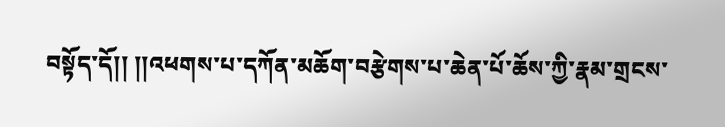བསྟོད་དོ།། །།འཕགས་པ་དཀོན་མཆོག་བརྩེགས་པ་ཆེན་པོ་ཆོས་ཀྱི་རྣམ་གྲངས་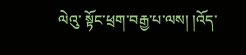ལེའུ་ སྟོང་ཕྲག་བརྒྱ་པ་ལས། །འོད་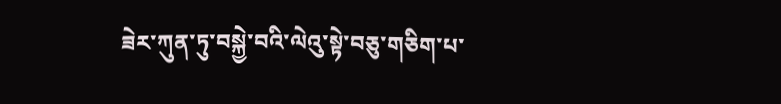ཟེར་ཀུན་ཏུ་བསྐྱེ་བའི་ལེའུ་སྟེ་བཅུ་གཅིག་པ་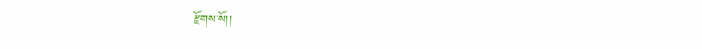རྫོགས་སོ།།